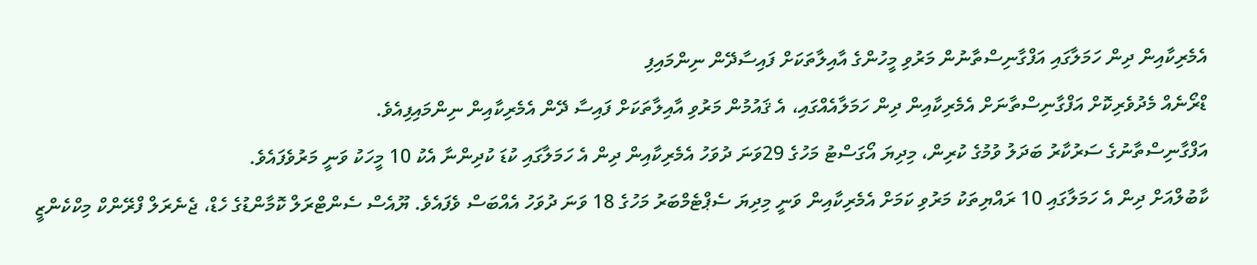އެމެރިކާއިން ދިން ހަމަލާގައި އަފްގާނިސްތާނުން މަރުވި މީހުންގެ އާއިލާތަކަށް ފައިސާދޭން ނިންމައިފި
ޑްރޯނެއް މެދުވެރިކޮށް އަފްގާނިސްތާނަށް އެމެރިކާއިން ދިން ހަމަލާއެއްގައި، އެ ޤައުމުން މަރުވި އާއިލާތަކަށް ފައިސާ ދޭން އެމެރިކާއިން ނިންމައިފިއެވެ.
އަފްގާނިސްތާނުގެ ސަރުކާރު ބަދަލު ވުމުގެ ކުރިން، މިދިޔަ އޯގަސްޓު މަހުގެ 29ވަނަ ދުވަހު އެމެރިކާއިން ދިން އެ ހަމަލާގައި ކުޑަ ކުދިންނާ އެކު 10 މީހަކު ވަނީ މަރުވެފައެވެ.
ކާބުލްއަށް ދިން އެ ހަމަލާގައި 10 ރައްޔިތަކު މަރުވި ކަމަށް އެމެރިކާއިން ވަނީ މިދިޔަ ސެޕްޓެމްބަރު މަހުގެ 18 ވަނަ ދުވަހު އެއްބަސް ވެފައެވެ. ޔޫއެސް ސެންޓްރަލް ކޮމާންޑުގެ ހެޑް، ޖެނެރަލް ފްރޭންކް މިކްކެންޒީ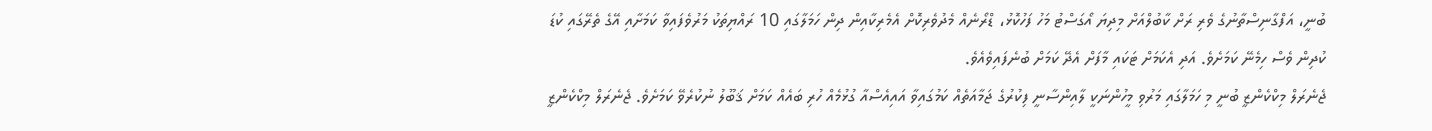ބުނީ، އަފްގާނިސްތާނުގެ ވެރި ރަށް ކާބުލްއަށް މިދިޔަ އޯގަސްޓު މަހު ފަހުކޮޅު، ޑްރޯނެއް މެދުވެރިކޮށް އެމެރިކާއިން ދިން ހަމަލާގައި 10 ރައްޔިތަކު މަރުވެފައިވާ ކަމަށާއި އޭގެ ތެރޭގައި ކުޑަ ކުދިން ވެސް ހިމެނޭ ކަމަށެވެ. އަދި އެކަމަށް ޓަކައި މާފަށް އެދޭ ކަމަށް ބުނެފައިވެއެވެ.
ޖެނެރަލް މިކްކެންޒީ ބުނީ މި ހަމަލާގައި މަރުވި މީހުންނަކީ ލާއިންސާނީ ފިކުރުގެ ޖަމާއަތެއް ކަމުގައިވާ އައިއެސްއާ ގުޅުމެއް ހުރި ބައެއް ކަމަށް ޤަބޫލު ނުކުރެވޭ ކަމަށެވެ. ޖެނެރަލް މިކްކެންޒީ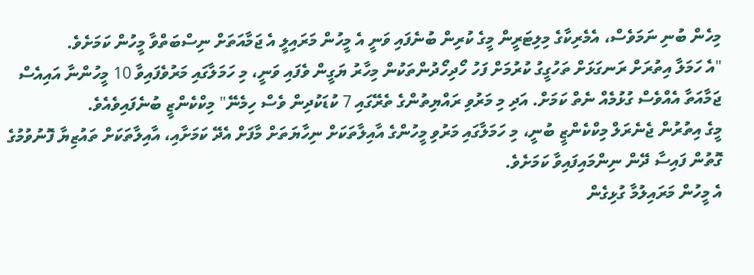މިހެން ބުނި ނަމަވެސް، އެމެރިކާގެ މިލިޓަރީން މީގެ ކުރިން ބުނެފައި ވަނީ އެ މީހުން މަރައިލީ އެ ޖަމާއަތަށް ނިސްބަތްވާ މީހުން ކަމަށެވެ.
"އެ ހަމަލާ އިތުރަށް ރަނގަޅަށް ތަހުގީގު ކުރުމަށް ފަހު ހޯދިހޯދުންތަކުން މިހާރު ޔަގީން ވެފައި ވަނީ، މި ހަމަލާގައި މަރުވެފައިވާ 10 މީހުންނާ އައިއެސް ޖަމާއަތާ އެއްވެސް ގުޅުމެއް ނެތް ކަމަށް. އަދި މި މަރުވި ރައްޔިތުންގެ ތެރޭގައި 7 ކުޑަކުދިން ވެސް ހިމެނޭ" މިކްކެންޒީ ބުނެފައިވެއެވެ.
މީގެ އިތުރުން ޖެނެރަލް މިކްކެންޒީ ބުނީ، މި ހަމަލާގައި މަރުވި މީހުންގެ އާއިލާތަކަށް ނިހާޔަތަށް މާފަށް އެދޭ ކަމަށާއި، އާއިލާތަކަށް ތައުޒިޔާ ފޮނުވުމުގެ ގޮތުން ފައިސާ ދޭން ނިންމައިފައިވާ ކަމަށެވެ.
އެ މީހުން މަރައިލުމާ ގުޅިގެން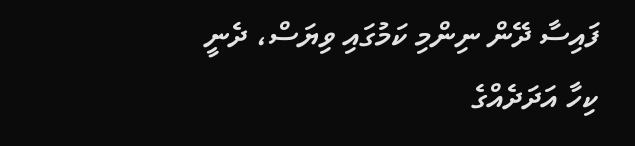ފައިސާ ދޭން ނިންމި ކަމުގައި ވިޔަސް، ދެނީ ކިހާ އަދަދެއްގެ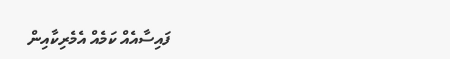ފައިސާއެއް ކަމެއް އެމެރިކާއިން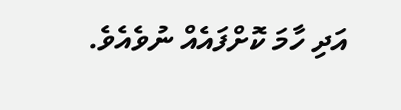އަދި ހާމަ ކޮށްފައެއް ނުވެއެވެ.